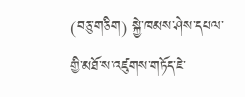(བཅུ་གཅིག) སྐྱེ་ཁམས་ཤེས་དཔལ་གྱི་མཐོ་ས་འཛུགས་གཏོད་ཇེ་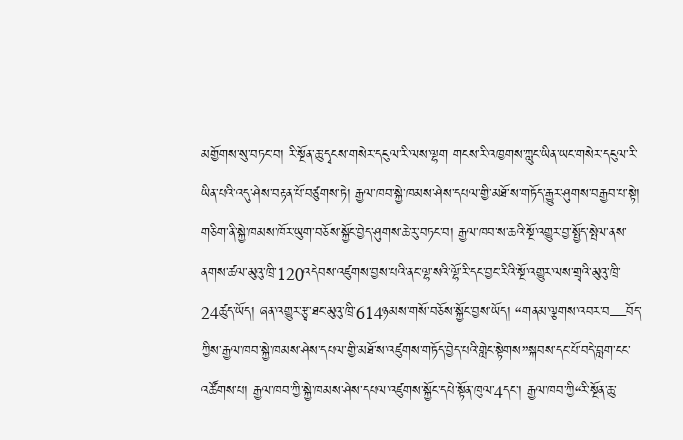མགྱོགས་སུ་བཏང་བ། རི་སྔོན་ཆུ་དྭངས་གསེར་དངུལ་རི་ལས་ལྷག གངས་རི་འཁྱགས་ཀླུང་ཡིན་ཡང་གསེར་དངུལ་རི་ཡིན་པའི་འདུ་ཤེས་བརྟན་པོ་བཙུགས་ཏེ། རྒྱལ་ཁབ་སྐྱེ་ཁམས་ཤེས་དཔལ་གྱི་མཐོ་ས་གཏོད་རྒྱུར་ཤུགས་བརྒྱབ་པ་སྟེ། གཅིག་ནི་སྐྱེ་ཁམས་ཁོར་ཡུག་བཅོས་སྐྱོང་བྱེད་ཤུགས་ཆེ་རུ་བཏང་བ། རྒྱལ་ཁབ་ས་ཆའི་སྔོ་འགྱུར་བྱ་སྤྱོད་སྤེལ་ནས་ནགས་ཚལ་མུའུ་ཁྲི་120འདེབས་འཛུགས་བྱས་པའི་ནང་ལྷ་སའི་ལྷོ་རི་དང་བྱང་རིའི་སྔོ་འགྱུར་ལས་གྲྭའི་མུའུ་ཁྲི་24ཚུད་ཡོད། ཞན་འགྱུར་རྩྭ་ཐང་མུའུ་ཁྲི་614ཉམས་གསོ་བཅོས་སྐྱོང་བྱས་ཡོད། “གནམ་ལྕགས་འབར་བ—བོད་ཀྱིས་རྒྱལ་ཁབ་སྐྱེ་ཁམས་ཤེས་དཔལ་གྱི་མཐོ་ས་འཛུགས་གཏོད་བྱེད་པའི་གླེང་སྟེགས”སྐབས་དང་པོ་བདེ་བླག་ངང་འཚོགས་པ། རྒྱལ་ཁབ་ཀྱི་སྐྱེ་ཁམས་ཤེས་དཔལ་འཛུགས་སྐྱོང་དཔེ་སྟོན་ཁུལ་4དང་། རྒྱལ་ཁབ་ཀྱི“རི་སྔོན་ཆུ་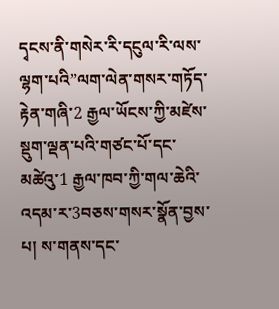དྭངས་ནི་གསེར་རི་དངུལ་རི་ལས་ལྷག་པའི”ལག་ལེན་གསར་གཏོད་རྟེན་གཞི་2 རྒྱལ་ཡོངས་ཀྱི་མཛེས་སྡུག་ལྡན་པའི་གཙང་པོ་དང་མཚེའུ་1 རྒྱལ་ཁབ་ཀྱི་གལ་ཆེའི་འདམ་ར་3བཅས་གསར་སྣོན་བྱས་པ། ས་གནས་དང་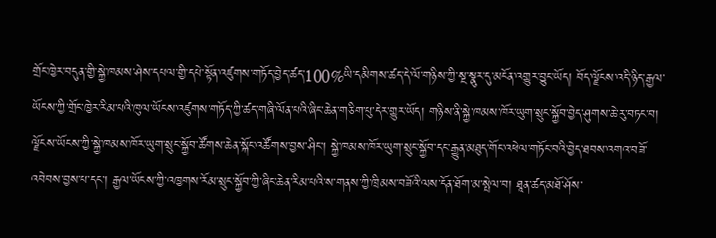གྲོང་ཁྱེར་བདུན་གྱི་སྐྱེ་ཁམས་ཤེས་དཔལ་གྱི་དཔེ་སྟོན་འཛུགས་གཏོད་བྱེད་ཚད་100%ཡི་དམིགས་ཚད་དེ་ལོ་གཉིས་ཀྱི་སྔ་སྣུར་དུ་མངོན་འགྱུར་བྱུང་ཡོད། བོད་ལྗོངས་འདི་ཉིད་རྒྱལ་ཡོངས་ཀྱི་གྲོང་ཁྱེར་རིམ་པའི་ཁུལ་ཡོངས་འཛུགས་གཏོད་ཀྱི་ཚད་གཞི་ལོན་པའི་ཞིང་ཆེན་གཅིག་པུ་དེར་གྱུར་ཡོད། གཉིས་ནི་སྐྱེ་ཁམས་ཁོར་ཡུག་སྲུང་སྐྱོབ་བྱེད་ཤུགས་ཆེ་རུ་བཏང་བ། ལྗོངས་ཡོངས་ཀྱི་སྐྱེ་ཁམས་ཁོར་ཡུག་སྲུང་སྐྱོབ་ཚོགས་ཆེན་སྐོང་འཚོགས་བྱས་ཤིང་། སྐྱེ་ཁམས་ཁོར་ཡུག་སྲུང་སྐྱོབ་དང་རྒྱུན་མཐུད་གོང་འཕེལ་གཏོང་བའི་བྱེད་ཐབས་འགའ་བཟོ་འབེབས་བྱས་པ་དང་། རྒྱལ་ཡོངས་ཀྱི་འཁྱགས་རོམ་སྲུང་སྐྱོབ་ཀྱི་ཞིང་ཆེན་རིམ་པའི་ས་གནས་ཀྱི་ཁྲིམས་བཟོའི་ལས་དོན་ཐོག་མ་སྤེལ་བ། ཐཱན་ཚད་མཐོ་ཤོས་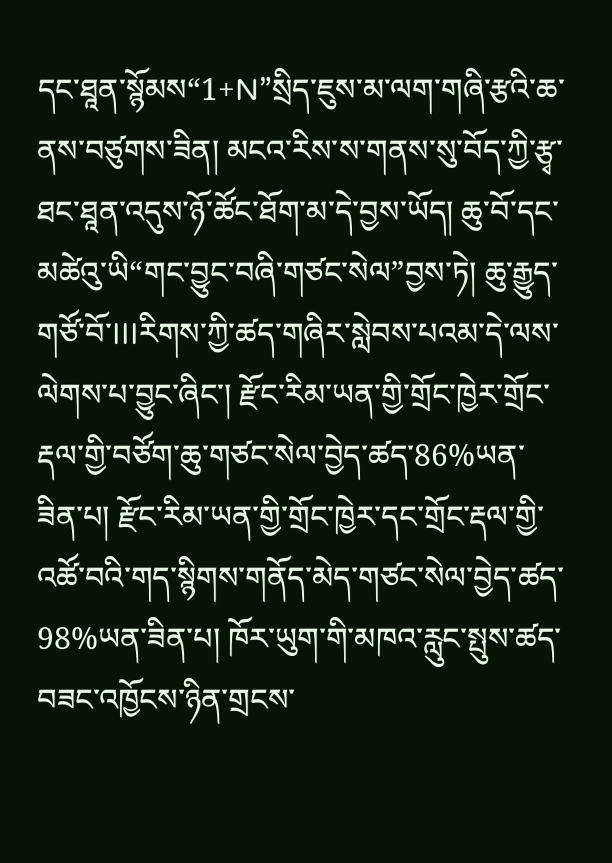དང་ཐཱན་སྙོམས“1+N”སྲིད་ཇུས་མ་ལག་གཞི་རྩའི་ཆ་ནས་བཙུགས་ཟིན། མངའ་རིས་ས་གནས་སུ་བོད་ཀྱི་རྩྭ་ཐང་ཐཱན་འདུས་ཉོ་ཚོང་ཐོག་མ་དེ་བྱས་ཡོད། ཆུ་བོ་དང་མཚེའུ་ཡི“གང་བྱུང་བཞི་གཙང་སེལ”བྱས་ཏེ། ཆུ་རྒྱུད་གཙོ་བོ་IIIརིགས་ཀྱི་ཚད་གཞིར་སླེབས་པའམ་དེ་ལས་ལེགས་པ་བྱུང་ཞིང་། རྫོང་རིམ་ཡན་གྱི་གྲོང་ཁྱེར་གྲོང་རྡལ་གྱི་བཙོག་ཆུ་གཙང་སེལ་བྱེད་ཚད་86%ཡན་ཟིན་པ། རྫོང་རིམ་ཡན་གྱི་གྲོང་ཁྱེར་དང་གྲོང་རྡལ་གྱི་འཚོ་བའི་གད་སྙིགས་གནོད་མེད་གཙང་སེལ་བྱེད་ཚད་98%ཡན་ཟིན་པ། ཁོར་ཡུག་གི་མཁའ་རླུང་སྤུས་ཚད་བཟང་འཁྱོངས་ཉིན་གྲངས་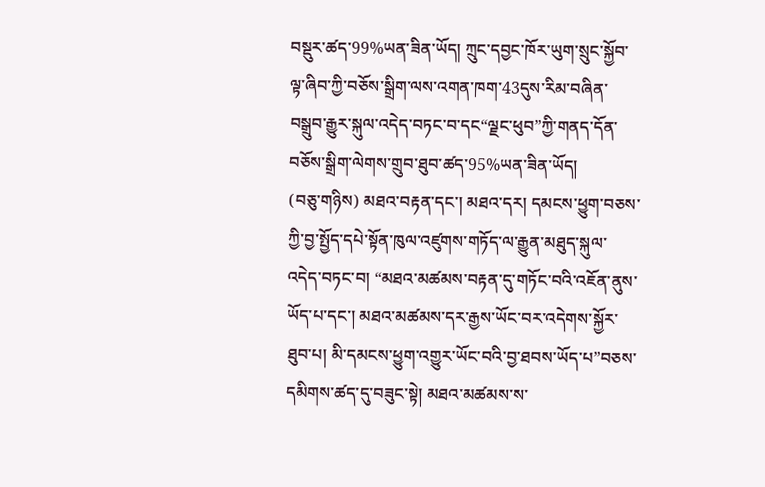བསྡུར་ཚད་99%ཡན་ཟིན་ཡོད། ཀྲུང་དབྱང་ཁོར་ཡུག་སྲུང་སྐྱོབ་ལྟ་ཞིབ་ཀྱི་བཅོས་སྒྲིག་ལས་འགན་ཁག་43དུས་རིམ་བཞིན་བསྒྲུབ་རྒྱུར་སྐུལ་འདེད་བཏང་བ་དང“ལྗང་ཕུབ”ཀྱི་གནད་དོན་བཅོས་སྒྲིག་ལེགས་གྲུབ་ཐུབ་ཚད་95%ཡན་ཟིན་ཡོད།
(བཅུ་གཉིས) མཐའ་བརྟན་དང་། མཐའ་དར། དམངས་ཕྱུག་བཅས་ཀྱི་བྱ་སྤྱོད་དཔེ་སྟོན་ཁུལ་འཛུགས་གཏོད་ལ་རྒྱུན་མཐུད་སྐུལ་འདེད་བཏང་བ། “མཐའ་མཚམས་བརྟན་དུ་གཏོང་བའི་འཇོན་ནུས་ཡོད་པ་དང་། མཐའ་མཚམས་དར་རྒྱས་ཡོང་བར་འདེགས་སྐྱོར་ཐུབ་པ། མི་དམངས་ཕྱུག་འགྱུར་ཡོང་བའི་བྱ་ཐབས་ཡོད་པ”བཅས་དམིགས་ཚད་དུ་བཟུང་སྟེ། མཐའ་མཚམས་ས་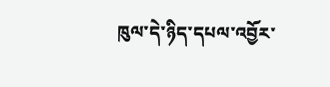ཁུལ་དེ་ཉིད་དཔལ་འབྱོར་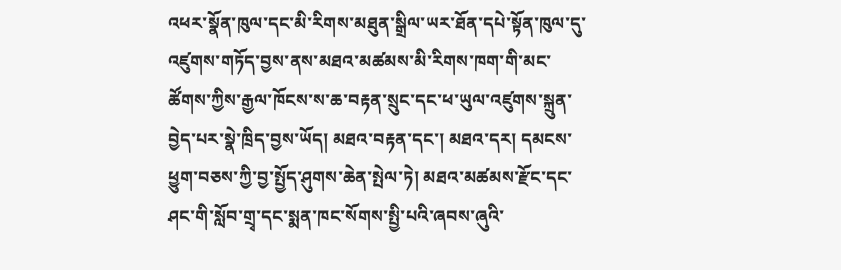འཕར་སྣོན་ཁུལ་དང་མི་རིགས་མཐུན་སྒྲིལ་ཡར་ཐོན་དཔེ་སྟོན་ཁུལ་དུ་འཛུགས་གཏོད་བྱས་ནས་མཐའ་མཚམས་མི་རིགས་ཁག་གི་མང་ཚོགས་ཀྱིས་རྒྱལ་ཁོངས་ས་ཆ་བརྟན་སྲུང་དང་ཕ་ཡུལ་འཛུགས་སྐྲུན་བྱེད་པར་སྣེ་ཁྲིད་བྱས་ཡོད། མཐའ་བརྟན་དང་། མཐའ་དར། དམངས་ཕྱུག་བཅས་ཀྱི་བྱ་སྤྱོད་ཤུགས་ཆེན་སྤེལ་ཏེ། མཐའ་མཚམས་རྫོང་དང་ཤང་གི་སློབ་གྲྭ་དང་སྨན་ཁང་སོགས་སྤྱི་པའི་ཞབས་ཞུའི་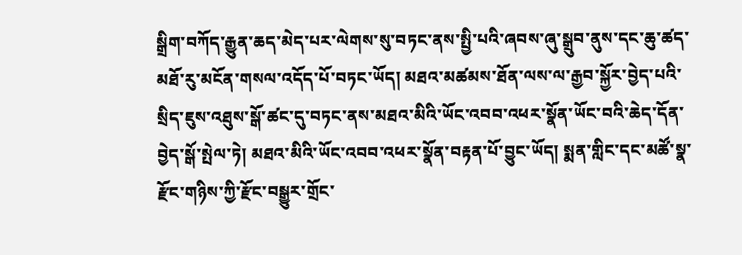སྒྲིག་བཀོད་རྒྱུན་ཆད་མེད་པར་ལེགས་སུ་བཏང་ནས་སྤྱི་པའི་ཞབས་ཞུ་སྒྲུབ་ནུས་དང་ཆུ་ཚད་མཐོ་རུ་མངོན་གསལ་འདོད་པོ་བཏང་ཡོད། མཐའ་མཚམས་ཐོན་ལས་ལ་རྒྱབ་སྐྱོར་བྱེད་པའི་སྲིད་ཇུས་འཐུས་སྒོ་ཚང་དུ་བཏང་ནས་མཐའ་མིའི་ཡོང་འབབ་འཕར་སྣོན་ཡོང་བའི་ཆེད་དོན་བྱེད་སྒོ་སྤེལ་ཏེ། མཐའ་མིའི་ཡོང་འབབ་འཕར་སྣོན་བརྟན་པོ་བྱུང་ཡོད། སྨན་གླིང་དང་མཚོ་སྣ་རྫོང་གཉིས་ཀྱི་རྫོང་བསྒྱུར་གྲོང་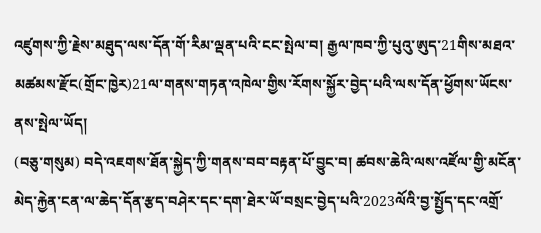འཛུགས་ཀྱི་རྗེས་མཐུད་ལས་དོན་གོ་རིམ་ལྡན་པའི་ངང་སྤེལ་བ། རྒྱལ་ཁབ་ཀྱི་པུའུ་ཨུད་21གིས་མཐའ་མཚམས་རྫོང(གྲོང་ཁྱེར)21ལ་གནས་གཏན་འཁེལ་གྱིས་རོགས་སྐྱོར་བྱེད་པའི་ལས་དོན་ཕྱོགས་ཡོངས་ནས་སྤེལ་ཡོད།
(བཅུ་གསུམ) བདེ་འཇགས་ཐོན་སྐྱེད་ཀྱི་གནས་བབ་བརྟན་པོ་བྱུང་བ། ཚབས་ཆེའི་ལས་འཛོལ་གྱི་མངོན་མེད་རྐྱེན་ངན་ལ་ཆེད་དོན་རྩད་བཤེར་དང་དག་ཐེར་ཡོ་བསྲང་བྱེད་པའི་2023ལོའི་བྱ་སྤྱོད་དང་འགྲོ་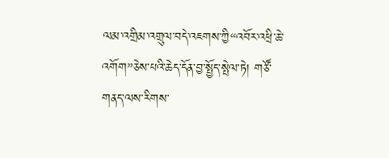ལམ་འགྲིམ་འགྲུལ་བདེ་འཇགས་ཀྱི“འབོར་འཕྲི་ཆེ་འགོག”ཅེས་པའི་ཆེད་དོན་བྱ་སྤྱོད་སྤེལ་ཏེ། གཙོ་གནད་ལས་རིགས་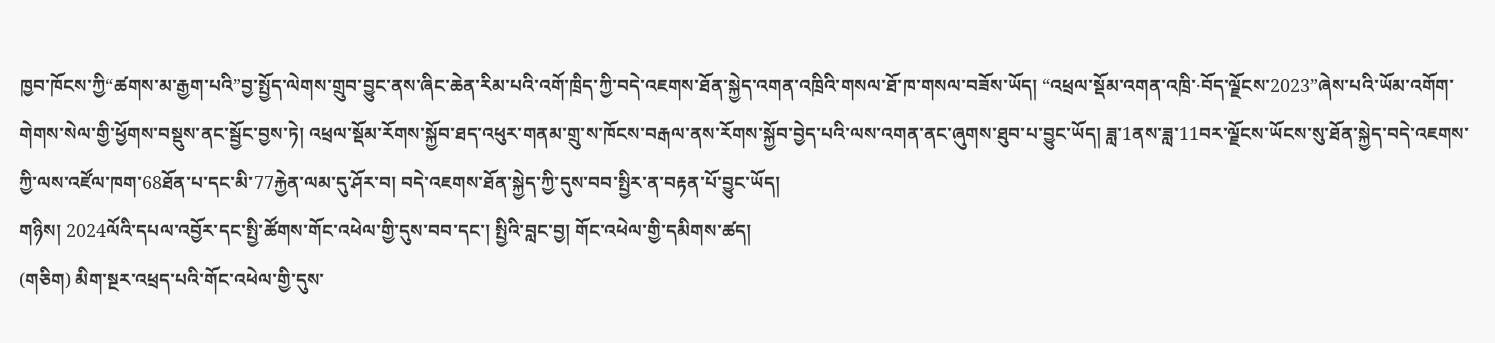ཁྱབ་ཁོངས་ཀྱི“ཚགས་མ་རྒྱག་པའི”བྱ་སྤྱོད་ལེགས་གྲུབ་བྱུང་ནས་ཞིང་ཆེན་རིམ་པའི་འགོ་ཁྲིད་ཀྱི་བདེ་འཇགས་ཐོན་སྐྱེད་འགན་འཁྲིའི་གསལ་ཐོ་ཁ་གསལ་བཟོས་ཡོད། “འཕྲལ་སྡོམ་འགན་འཁྲི་·བོད་ལྗོངས་2023”ཞེས་པའི་ཡོམ་འགོག་གེགས་སེལ་གྱི་ཕྱོགས་བསྡུས་ནང་སྦྱོང་བྱས་ཏེ། འཕྲལ་སྡོམ་རོགས་སྐྱོབ་ཐད་འཕུར་གནམ་གྲུ་ས་ཁོངས་བརྒལ་ནས་རོགས་སྐྱོབ་བྱེད་པའི་ལས་འགན་ནང་ཞུགས་ཐུབ་པ་བྱུང་ཡོད། ཟླ་1ནས་ཟླ་11བར་ལྗོངས་ཡོངས་སུ་ཐོན་སྐྱེད་བདེ་འཇགས་ཀྱི་ལས་འཛོལ་ཁག་68ཐོན་པ་དང་མི་77རྐྱེན་ལམ་དུ་ཤོར་བ། བདེ་འཇགས་ཐོན་སྐྱེད་ཀྱི་དུས་བབ་སྤྱིར་ན་བརྟན་པོ་བྱུང་ཡོད།
གཉིས། 2024ལོའི་དཔལ་འབྱོར་དང་སྤྱི་ཚོགས་གོང་འཕེལ་གྱི་དུས་བབ་དང་། སྤྱིའི་བླང་བྱ། གོང་འཕེལ་གྱི་དམིགས་ཚད།
(གཅིག) མིག་སྔར་འཕྲད་པའི་གོང་འཕེལ་གྱི་དུས་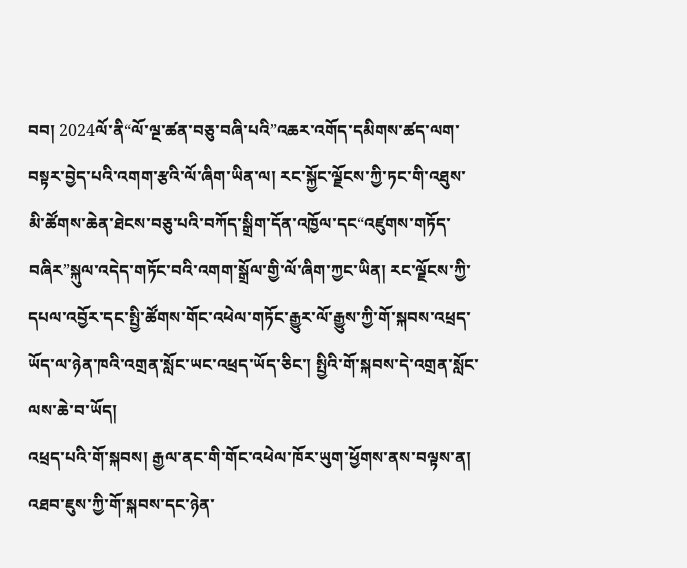བབ། 2024ལོ་ནི“ལོ་ལྔ་ཚན་བཅུ་བཞི་པའི”འཆར་འགོད་དམིགས་ཚད་ལག་བསྟར་བྱེད་པའི་འགག་རྩའི་ལོ་ཞིག་ཡིན་ལ། རང་སྐྱོང་ལྗོངས་ཀྱི་ཏང་གི་འཐུས་མི་ཚོགས་ཆེན་ཐེངས་བཅུ་པའི་བཀོད་སྒྲིག་དོན་འཁྱོལ་དང“འཛུགས་གཏོད་བཞིར”སྐུལ་འདེད་གཏོང་བའི་འགག་སྒྲོལ་གྱི་ལོ་ཞིག་ཀྱང་ཡིན། རང་ལྗོངས་ཀྱི་དཔལ་འབྱོར་དང་སྤྱི་ཚོགས་གོང་འཕེལ་གཏོང་རྒྱུར་ལོ་རྒྱུས་ཀྱི་གོ་སྐབས་འཕྲད་ཡོད་ལ་ཉེན་ཁའི་འགྲན་སློང་ཡང་འཕྲད་ཡོད་ཅིང་། སྤྱིའི་གོ་སྐབས་དེ་འགྲན་སློང་ལས་ཆེ་བ་ཡོད།
འཕྲད་པའི་གོ་སྐབས། རྒྱལ་ནང་གི་གོང་འཕེལ་ཁོར་ཡུག་ཕྱོགས་ནས་བལྟས་ན། འཐབ་ཇུས་ཀྱི་གོ་སྐབས་དང་ཉེན་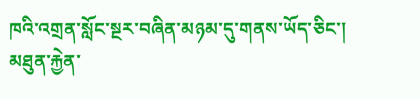ཁའི་འགྲན་སློང་སྔར་བཞིན་མཉམ་དུ་གནས་ཡོད་ཅིང་། མཐུན་རྐྱེན་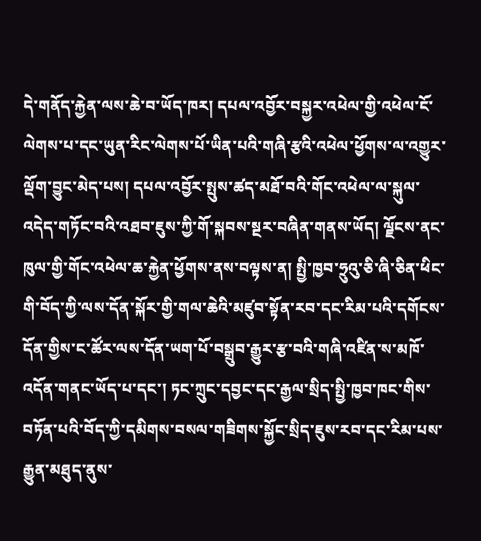དེ་གནོད་རྐྱེན་ལས་ཆེ་བ་ཡོད་ཁར། དཔལ་འབྱོར་བསྐྱར་འཕེལ་གྱི་འཕེལ་ངོ་ལེགས་པ་དང་ཡུན་རིང་ལེགས་པོ་ཡིན་པའི་གཞི་རྩའི་འཕེལ་ཕྱོགས་ལ་འགྱུར་ལྡོག་བྱུང་མེད་པས། དཔལ་འབྱོར་སྤུས་ཚད་མཐོ་བའི་གོང་འཕེལ་ལ་སྐུལ་འདེད་གཏོང་བའི་འཐབ་ཇུས་ཀྱི་གོ་སྐབས་སྔར་བཞིན་གནས་ཡོད། ལྗོངས་ནང་ཁུལ་གྱི་གོང་འཕེལ་ཆ་རྐྱེན་ཕྱོགས་ནས་བལྟས་ན། སྤྱི་ཁྱབ་ཧྲུའུ་ཅི་ཞི་ཅིན་ཕིང་གི་བོད་ཀྱི་ལས་དོན་སྐོར་གྱི་གལ་ཆེའི་མཛུབ་སྟོན་རབ་དང་རིམ་པའི་དགོངས་དོན་གྱིས་ང་ཚོར་ལས་དོན་ཡག་པོ་བསྒྲུབ་རྒྱུར་རྩ་བའི་གཞི་འཛིན་ས་མཁོ་འདོན་གནང་ཡོད་པ་དང་། ཏང་ཀྲུང་དབྱང་དང་རྒྱལ་སྲིད་སྤྱི་ཁྱབ་ཁང་གིས་བཏོན་པའི་བོད་ཀྱི་དམིགས་བསལ་གཟིགས་སྐྱོང་སྲིད་ཇུས་རབ་དང་རིམ་པས་རྒྱུན་མཐུད་ནུས་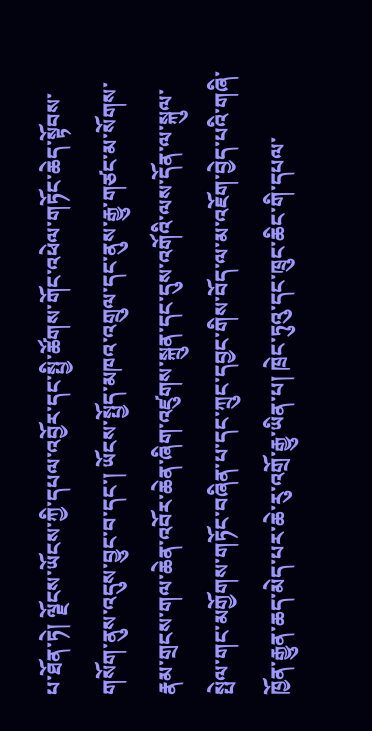པ་ཐོན་ཏེ། ལྗོངས་ཡོངས་ཀྱི་དཔལ་འབྱོར་དང་སྤྱི་ཚོགས་གོང་འཕེལ་གཏོང་ཆེད་སྟོབས་གསོག་ནུས་འདུས་བྱུང་བ་དང་། ཡོངས་སྤྱོད་མཁའ་འགྲུལ་དང་ནུས་རྒྱུ་གཙང་མ་སོགས་རྣམ་གྲངས་གལ་ཆེན་འབོར་ཆེན་ཞིག་འཛུགས་སྐྲུན་དང་དུས་འགོའི་ལས་དོན་ལ་སྐུལ་སྤེལ་གང་མགྱོགས་གཏོང་བཞིན་པ་དང་ཀྲུང་དབྱང་གིས་བོད་ལ་མ་འཇོག་བྱེད་པའི་གཞི་ཁྱོན་རྒྱུན་ཆད་མེད་པར་ཆེ་རུ་འགྲོ་རྒྱུ་ཡིན་པ། ཁྲེང་ཏུའུ་དང་ཁྲུང་ཆིང་གི་དཔལ་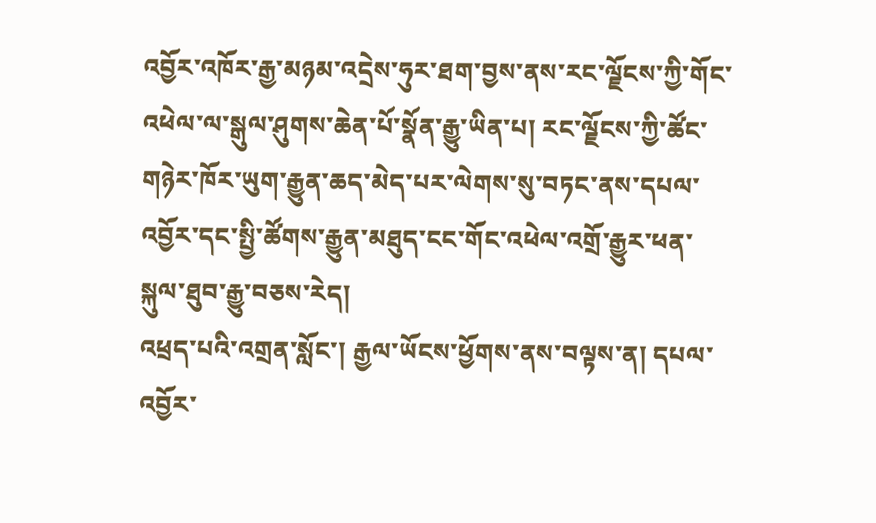འབྱོར་འཁོར་རྒྱ་མཉམ་འདྲེས་ཧུར་ཐག་བྱས་ནས་རང་ལྗོངས་ཀྱི་གོང་འཕེལ་ལ་སྒུལ་ཤུགས་ཆེན་པོ་སྣོན་རྒྱུ་ཡིན་པ། རང་ལྗོངས་ཀྱི་ཚོང་གཉེར་ཁོར་ཡུག་རྒྱུན་ཆད་མེད་པར་ལེགས་སུ་བཏང་ནས་དཔལ་འབྱོར་དང་སྤྱི་ཚོགས་རྒྱུན་མཐུད་ངང་གོང་འཕེལ་འགྲོ་རྒྱུར་ཕན་སྐུལ་ཐུབ་རྒྱུ་བཅས་རེད།
འཕྲད་པའི་འགྲན་སློང་། རྒྱལ་ཡོངས་ཕྱོགས་ནས་བལྟས་ན། དཔལ་འབྱོར་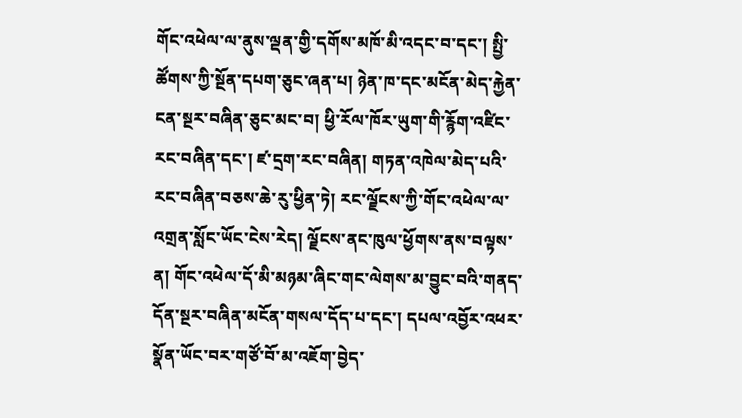གོང་འཕེལ་ལ་ནུས་ལྡན་གྱི་དགོས་མཁོ་མི་འདང་བ་དང་། སྤྱི་ཚོགས་ཀྱི་སྔོན་དཔག་ཅུང་ཞན་པ། ཉེན་ཁ་དང་མངོན་མེད་རྐྱེན་ངན་སྔར་བཞིན་ཅུང་མང་བ། ཕྱི་རོལ་ཁོར་ཡུག་གི་རྙོག་འཛིང་རང་བཞིན་དང་། ཛ་དྲག་རང་བཞིན། གཏན་འཁེལ་མེད་པའི་རང་བཞིན་བཅས་ཆེ་རུ་ཕྱིན་ཏེ། རང་ལྗོངས་ཀྱི་གོང་འཕེལ་ལ་འགྲན་སློང་ཡོང་ངེས་རེད། ལྗོངས་ནང་ཁུལ་ཕྱོགས་ནས་བལྟས་ན། གོང་འཕེལ་དོ་མི་མཉམ་ཞིང་གང་ལེགས་མ་བྱུང་བའི་གནད་དོན་སྔར་བཞིན་མངོན་གསལ་དོད་པ་དང་། དཔལ་འབྱོར་འཕར་སྣོན་ཡོང་བར་གཙོ་བོ་མ་འཇོག་བྱེད་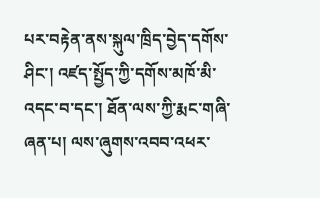པར་བརྟེན་ནས་སྐུལ་ཁྲིད་བྱེད་དགོས་ཤིང་། འཛད་སྤྱོད་ཀྱི་དགོས་མཁོ་མི་འདང་བ་དང་། ཐོན་ལས་ཀྱི་རྨང་གཞི་ཞན་པ། ལས་ཞུགས་འབབ་འཕར་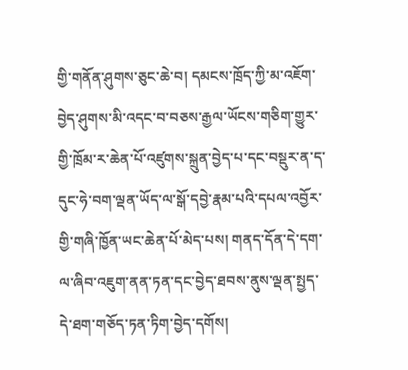གྱི་གནོན་ཤུགས་ཅུང་ཆེ་བ། དམངས་ཁྲོད་ཀྱི་མ་འཇོག་བྱེད་ཤུགས་མི་འདང་བ་བཅས་རྒྱལ་ཡོངས་གཅིག་གྱུར་གྱི་ཁྲོམ་ར་ཆེན་པོ་འཛུགས་སྐྲུན་བྱེད་པ་དང་བསྡུར་ན་ད་དུང་ཧེ་བག་ལྡན་ཡོད་ལ་སྒོ་དབྱེ་རྣམ་པའི་དཔལ་འབྱོར་གྱི་གཞི་ཁྱོན་ཡང་ཆེན་པོ་མེད་པས། གནད་དོན་དེ་དག་ལ་ཞིབ་འཇུག་ནན་ཏན་དང་བྱེད་ཐབས་ནུས་ལྡན་སྤྱད་དེ་ཐག་གཅོད་ཏན་ཏིག་བྱེད་དགོས།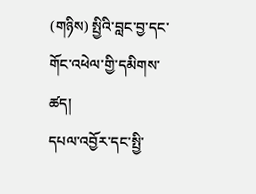(གཉིས) སྤྱིའི་བླང་བྱ་དང་གོང་འཕེལ་གྱི་དམིགས་ཚད།
དཔལ་འབྱོར་དང་སྤྱི་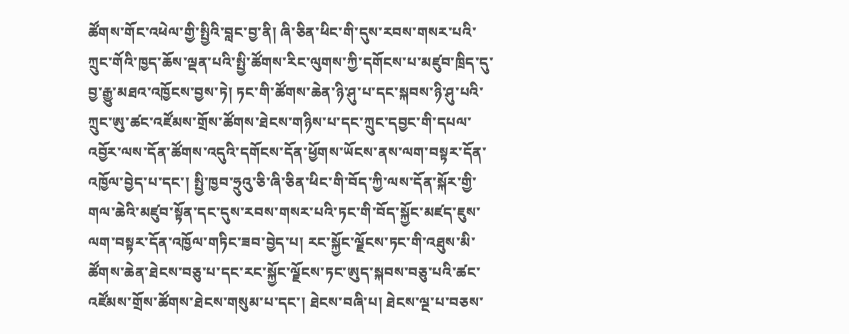ཚོགས་གོང་འཕེལ་གྱི་སྤྱིའི་བླང་བྱ་ནི། ཞི་ཅིན་ཕིང་གི་དུས་རབས་གསར་པའི་ཀྲུང་གོའི་ཁྱད་ཆོས་ལྡན་པའི་སྤྱི་ཚོགས་རིང་ལུགས་ཀྱི་དགོངས་པ་མཛུབ་ཁྲིད་དུ་བྱ་རྒྱུ་མཐའ་འཁྱོངས་བྱས་ཏེ། ཏང་གི་ཚོགས་ཆེན་ཉི་ཤུ་པ་དང་སྐབས་ཉི་ཤུ་པའི་ཀྲུང་ཨུ་ཚང་འཛོམས་གྲོས་ཚོགས་ཐེངས་གཉིས་པ་དང་ཀྲུང་དབྱང་གི་དཔལ་འབྱོར་ལས་དོན་ཚོགས་འདུའི་དགོངས་དོན་ཕྱོགས་ཡོངས་ནས་ལག་བསྟར་དོན་འཁྱོལ་བྱེད་པ་དང་། སྤྱི་ཁྱབ་ཧྲུའུ་ཅི་ཞི་ཅིན་ཕིང་གི་བོད་ཀྱི་ལས་དོན་སྐོར་གྱི་གལ་ཆེའི་མཛུབ་སྟོན་དང་དུས་རབས་གསར་པའི་ཏང་གི་བོད་སྐྱོང་མཛད་ཇུས་ལག་བསྟར་དོན་འཁྱོལ་གཏིང་ཟབ་བྱེད་པ། རང་སྐྱོང་ལྗོངས་ཏང་གི་འཐུས་མི་ཚོགས་ཆེན་ཐེངས་བཅུ་པ་དང་རང་སྐྱོང་ལྗོངས་ཏང་ཨུད་སྐབས་བཅུ་པའི་ཚང་འཛོམས་གྲོས་ཚོགས་ཐེངས་གསུམ་པ་དང་། ཐེངས་བཞི་པ། ཐེངས་ལྔ་པ་བཅས་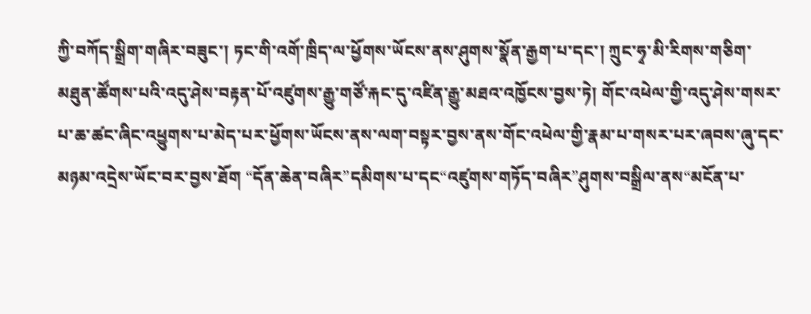ཀྱི་བཀོད་སྒྲིག་གཞིར་བཟུང་། ཏང་གི་འགོ་ཁྲིད་ལ་ཕྱོགས་ཡོངས་ནས་ཤུགས་སྣོན་རྒྱག་པ་དང་། ཀྲུང་ཧྭ་མི་རིགས་གཅིག་མཐུན་ཚོགས་པའི་འདུ་ཤེས་བརྟན་པོ་འཛུགས་རྒྱུ་གཙོ་རྐང་དུ་འཛིན་རྒྱུ་མཐའ་འཁྱོངས་བྱས་ཏེ། གོང་འཕེལ་གྱི་འདུ་ཤེས་གསར་པ་ཆ་ཚང་ཞིང་འཕྱུགས་པ་མེད་པར་ཕྱོགས་ཡོངས་ནས་ལག་བསྟར་བྱས་ནས་གོང་འཕེལ་གྱི་རྣམ་པ་གསར་པར་ཞབས་ཞུ་དང་མཉམ་འདྲེས་ཡོང་བར་བྱས་ཐོག “དོན་ཆེན་བཞིར”དམིགས་པ་དང“འཛུགས་གཏོད་བཞིར”ཤུགས་བསྒྲིལ་ནས“མངོན་པ་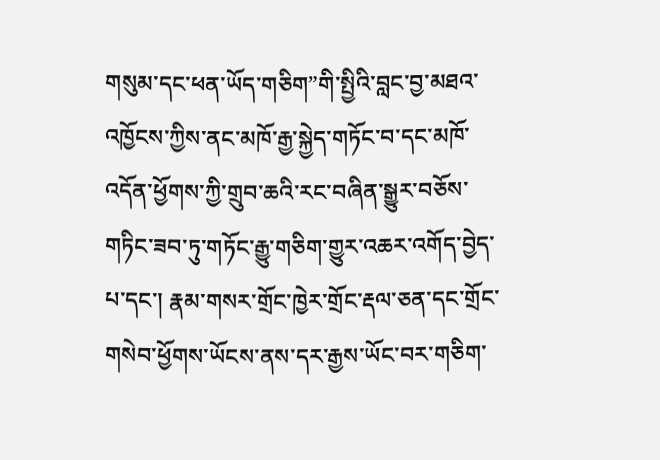གསུམ་དང་ཕན་ཡོད་གཅིག”གི་སྤྱིའི་བླང་བྱ་མཐའ་འཁྱོངས་ཀྱིས་ནང་མཁོ་རྒྱ་སྐྱེད་གཏོང་བ་དང་མཁོ་འདོན་ཕྱོགས་ཀྱི་གྲུབ་ཆའི་རང་བཞིན་སྒྱུར་བཅོས་གཏིང་ཟབ་ཏུ་གཏོང་རྒྱུ་གཅིག་གྱུར་འཆར་འགོད་བྱེད་པ་དང་། རྣམ་གསར་གྲོང་ཁྱེར་གྲོང་རྡལ་ཅན་དང་གྲོང་གསེབ་ཕྱོགས་ཡོངས་ནས་དར་རྒྱས་ཡོང་བར་གཅིག་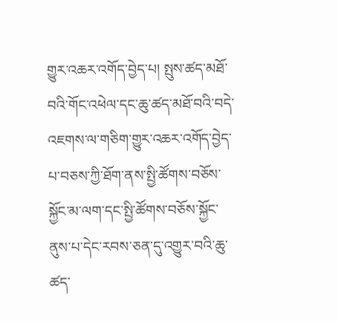གྱུར་འཆར་འགོད་བྱེད་པ། སྤུས་ཚད་མཐོ་བའི་གོང་འཕེལ་དང་ཆུ་ཚད་མཐོ་བའི་བདེ་འཇགས་ལ་གཅིག་གྱུར་འཆར་འགོད་བྱེད་པ་བཅས་ཀྱི་ཐོག་ནས་སྤྱི་ཚོགས་བཅོས་སྐྱོང་མ་ལག་དང་སྤྱི་ཚོགས་བཅོས་སྐྱོང་ནུས་པ་དེང་རབས་ཅན་དུ་འགྱུར་བའི་ཆུ་ཚད་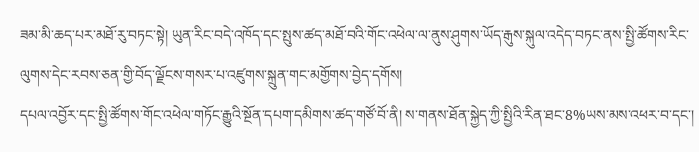ཟམ་མི་ཆད་པར་མཐོ་རུ་བཏང་སྟེ། ཡུན་རིང་བདེ་འཁོད་དང་སྤུས་ཚད་མཐོ་བའི་གོང་འཕེལ་ལ་ནུས་ཤུགས་ཡོད་རྒུས་སྐུལ་འདེད་བཏང་ནས་སྤྱི་ཚོགས་རིང་ལུགས་དེང་རབས་ཅན་གྱི་བོད་ལྗོངས་གསར་པ་འཛུགས་སྐྲུན་གང་མགྱོགས་བྱེད་དགོས།
དཔལ་འབྱོར་དང་སྤྱི་ཚོགས་གོང་འཕེལ་གཏོང་རྒྱུའི་སྔོན་དཔག་དམིགས་ཚད་གཙོ་བོ་ནི། ས་གནས་ཐོན་སྐྱེད་ཀྱི་སྤྱིའི་རིན་ཐང་8%ཡས་མས་འཕར་བ་དང་།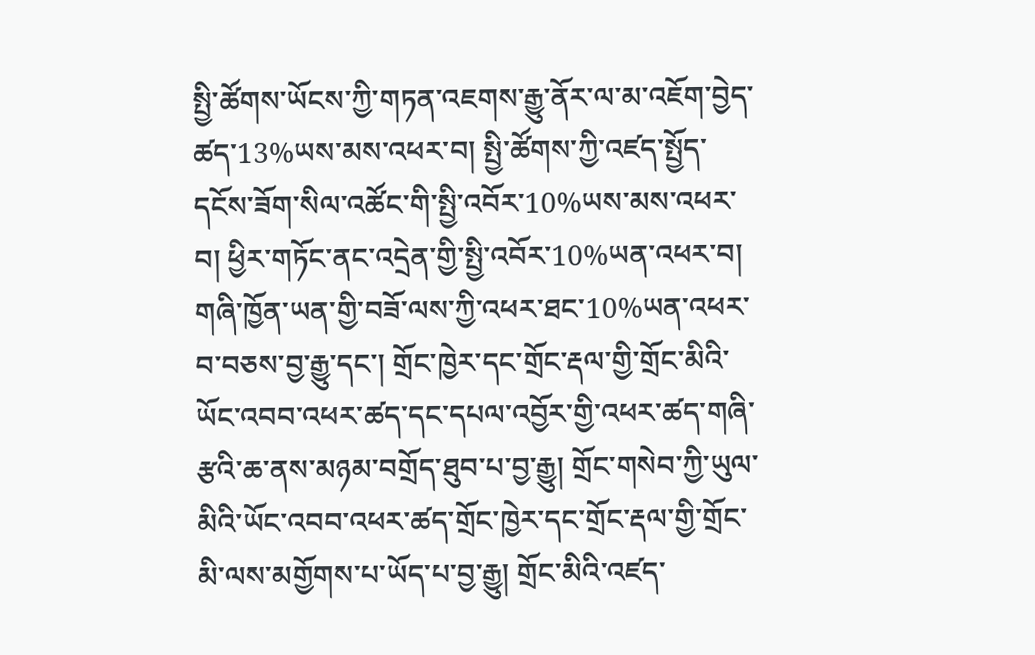སྤྱི་ཚོགས་ཡོངས་ཀྱི་གཏན་འཇགས་རྒྱུ་ནོར་ལ་མ་འཇོག་བྱེད་ཚད་13%ཡས་མས་འཕར་བ། སྤྱི་ཚོགས་ཀྱི་འཛད་སྤྱོད་དངོས་ཟོག་སིལ་འཚོང་གི་སྤྱི་འབོར་10%ཡས་མས་འཕར་བ། ཕྱིར་གཏོང་ནང་འདྲེན་གྱི་སྤྱི་འབོར་10%ཡན་འཕར་བ། གཞི་ཁྱོན་ཡན་གྱི་བཟོ་ལས་ཀྱི་འཕར་ཐང་10%ཡན་འཕར་བ་བཅས་བྱ་རྒྱུ་དང་། གྲོང་ཁྱེར་དང་གྲོང་རྡལ་གྱི་གྲོང་མིའི་ཡོང་འབབ་འཕར་ཚད་དང་དཔལ་འབྱོར་གྱི་འཕར་ཚད་གཞི་རྩའི་ཆ་ནས་མཉམ་བགྲོད་ཐུབ་པ་བྱ་རྒྱུ། གྲོང་གསེབ་ཀྱི་ཡུལ་མིའི་ཡོང་འབབ་འཕར་ཚད་གྲོང་ཁྱེར་དང་གྲོང་རྡལ་གྱི་གྲོང་མི་ལས་མགྱོགས་པ་ཡོད་པ་བྱ་རྒྱུ། གྲོང་མིའི་འཛད་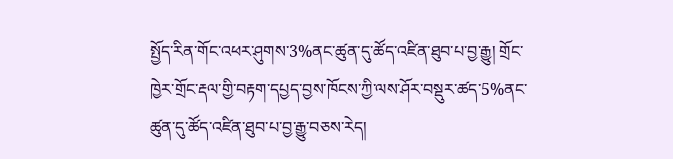སྤྱོད་རིན་གོང་འཕར་ཤུགས་3%ནང་ཚུན་དུ་ཚོད་འཛིན་ཐུབ་པ་བྱ་རྒྱུ། གྲོང་ཁྱེར་གྲོང་རྡལ་གྱི་བརྟག་དཔྱད་བྱས་ཁོངས་ཀྱི་ལས་ཤོར་བསྡུར་ཚད་5%ནང་ཚུན་དུ་ཚོད་འཛིན་ཐུབ་པ་བྱ་རྒྱུ་བཅས་རེད།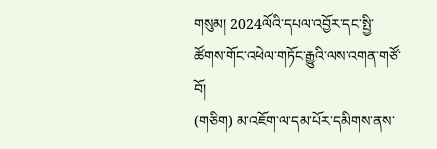གསུམ། 2024ལོའི་དཔལ་འབྱོར་དང་སྤྱི་ཚོགས་གོང་འཕེལ་གཏོང་རྒྱུའི་ལས་འགན་གཙོ་བོ།
(གཅིག) མ་འཇོག་ལ་དམ་པོར་དམིགས་ནས་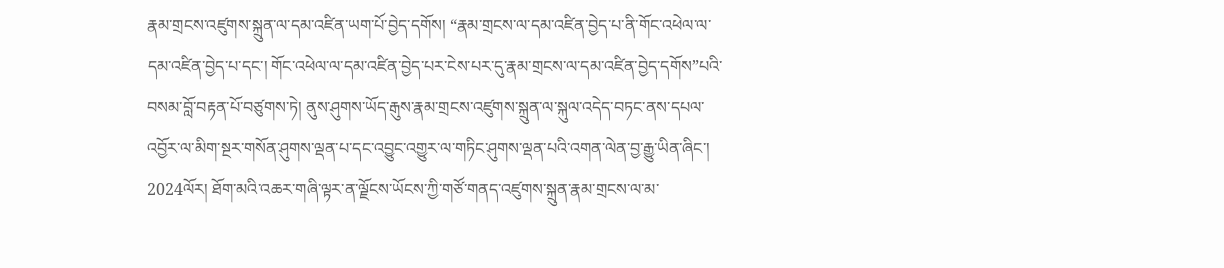རྣམ་གྲངས་འཛུགས་སྐྲུན་ལ་དམ་འཛིན་ཡག་པོ་བྱེད་དགོས། “རྣམ་གྲངས་ལ་དམ་འཛིན་བྱེད་པ་ནི་གོང་འཕེལ་ལ་དམ་འཛིན་བྱེད་པ་དང་། གོང་འཕེལ་ལ་དམ་འཛིན་བྱེད་པར་ངེས་པར་དུ་རྣམ་གྲངས་ལ་དམ་འཛིན་བྱེད་དགོས”པའི་བསམ་བློ་བརྟན་པོ་བཙུགས་ཏེ། ནུས་ཤུགས་ཡོད་རྒུས་རྣམ་གྲངས་འཛུགས་སྐྲུན་ལ་སྐུལ་འདེད་བཏང་ནས་དཔལ་འབྱོར་ལ་མིག་སྔར་གསོན་ཤུགས་ལྡན་པ་དང་འབྱུང་འགྱུར་ལ་གཏིང་ཤུགས་ལྡན་པའི་འགན་ལེན་བྱ་རྒྱུ་ཡིན་ཞིང་། 2024ལོར། ཐོག་མའི་འཆར་གཞི་ལྟར་ན་ལྗོངས་ཡོངས་ཀྱི་གཙོ་གནད་འཛུགས་སྐྲུན་རྣམ་གྲངས་ལ་མ་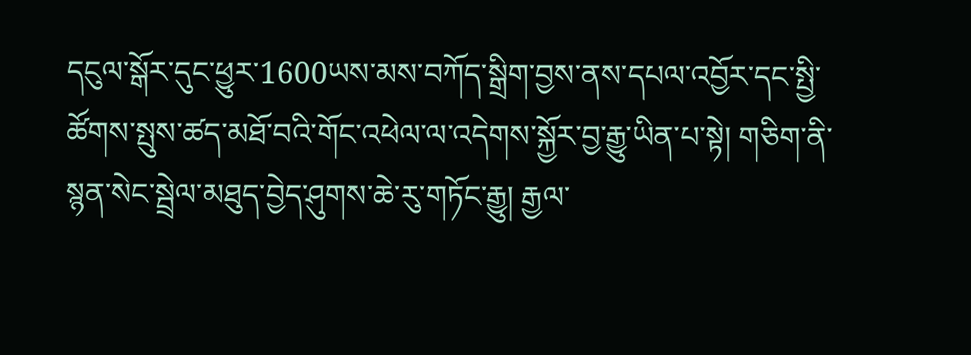དངུལ་སྒོར་དུང་ཕྱུར་1600ཡས་མས་བཀོད་སྒྲིག་བྱས་ནས་དཔལ་འབྱོར་དང་སྤྱི་ཚོགས་སྤུས་ཚད་མཐོ་བའི་གོང་འཕེལ་ལ་འདེགས་སྐྱོར་བྱ་རྒྱུ་ཡིན་པ་སྟེ། གཅིག་ནི་སྙན་སེང་སྦྲེལ་མཐུད་བྱེད་ཤུགས་ཆེ་རུ་གཏོང་རྒྱུ། རྒྱལ་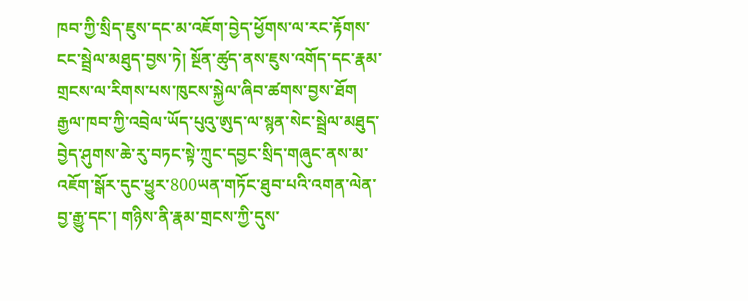ཁབ་ཀྱི་སྲིད་ཇུས་དང་མ་འཇོག་བྱེད་ཕྱོགས་ལ་རང་རྟོགས་ངང་སྦྲེལ་མཐུད་བྱས་ཏེ། སྔོན་ཚུད་ནས་ཇུས་འགོད་དང་རྣམ་གྲངས་ལ་རིགས་པས་ཁུངས་སྐྱེལ་ཞིབ་ཚགས་བྱས་ཐོག རྒྱལ་ཁབ་ཀྱི་འབྲེལ་ཡོད་པུའུ་ཨུད་ལ་སྙན་སེང་སྦྲེལ་མཐུད་བྱེད་ཤུགས་ཆེ་རུ་བཏང་སྟེ་ཀྲུང་དབྱང་སྲིད་གཞུང་ནས་མ་འཇོག་སྒོར་དུང་ཕྱུར་800ཡན་གཏོང་ཐུབ་པའི་འགན་ལེན་བྱ་རྒྱུ་དང་། གཉིས་ནི་རྣམ་གྲངས་ཀྱི་དུས་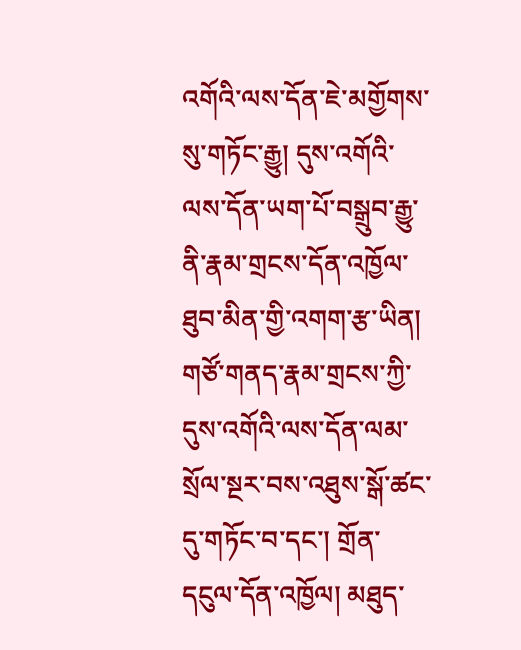འགོའི་ལས་དོན་ཇེ་མགྱོགས་སུ་གཏོང་རྒྱུ། དུས་འགོའི་ལས་དོན་ཡག་པོ་བསྒྲུབ་རྒྱུ་ནི་རྣམ་གྲངས་དོན་འཁྱོལ་ཐུབ་མིན་གྱི་འགག་རྩ་ཡིན། གཙོ་གནད་རྣམ་གྲངས་ཀྱི་དུས་འགོའི་ལས་དོན་ལམ་སྲོལ་སྔར་བས་འཐུས་སྒོ་ཚང་དུ་གཏོང་བ་དང་། གྲོན་དངུལ་དོན་འཁྱོལ། མཐུད་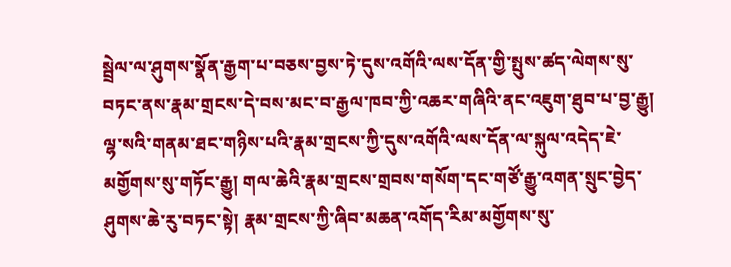སྦྲེལ་ལ་ཤུགས་སྣོན་རྒྱག་པ་བཅས་བྱས་ཏེ་དུས་འགོའི་ལས་དོན་གྱི་སྤུས་ཚད་ལེགས་སུ་བཏང་ནས་རྣམ་གྲངས་དེ་བས་མང་བ་རྒྱལ་ཁབ་ཀྱི་འཆར་གཞིའི་ནང་འཇུག་ཐུབ་པ་བྱ་རྒྱུ། ལྷ་སའི་གནམ་ཐང་གཉིས་པའི་རྣམ་གྲངས་ཀྱི་དུས་འགོའི་ལས་དོན་ལ་སྐུལ་འདེད་ཇེ་མགྱོགས་སུ་གཏོང་རྒྱུ། གལ་ཆེའི་རྣམ་གྲངས་གྲབས་གསོག་དང་གཙོ་རྒྱུ་འགན་སྲུང་བྱེད་ཤུགས་ཆེ་རུ་བཏང་སྟེ། རྣམ་གྲངས་ཀྱི་ཞིབ་མཆན་འགོད་རིམ་མགྱོགས་སུ་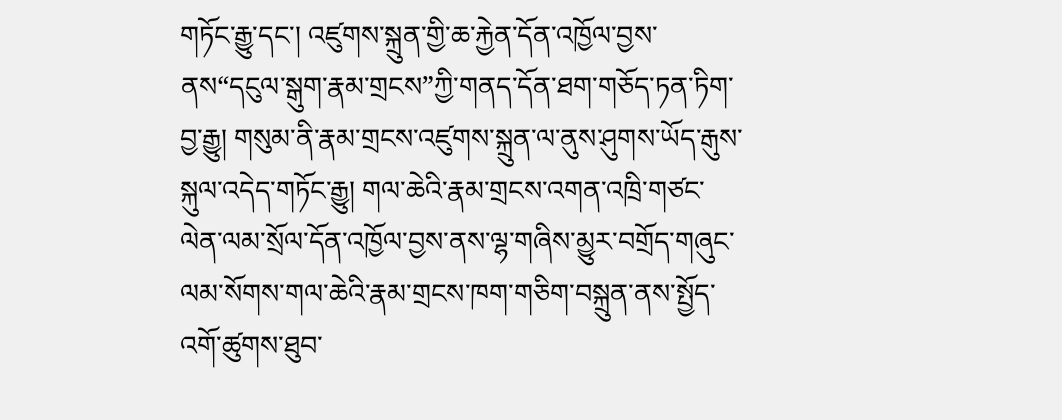གཏོང་རྒྱུ་དང་། འཛུགས་སྐྲུན་གྱི་ཆ་རྐྱེན་དོན་འཁྱོལ་བྱས་ནས“དངུལ་སྒུག་རྣམ་གྲངས”ཀྱི་གནད་དོན་ཐག་གཅོད་ཏན་ཏིག་བྱ་རྒྱུ། གསུམ་ནི་རྣམ་གྲངས་འཛུགས་སྐྲུན་ལ་ནུས་ཤུགས་ཡོད་རྒུས་སྐུལ་འདེད་གཏོང་རྒྱུ། གལ་ཆེའི་རྣམ་གྲངས་འགན་འཁྲི་གཙང་ལེན་ལམ་སྲོལ་དོན་འཁྱོལ་བྱས་ནས་ལྷ་གཞིས་མྱུར་བགྲོད་གཞུང་ལམ་སོགས་གལ་ཆེའི་རྣམ་གྲངས་ཁག་གཅིག་བསྐྲུན་ནས་སྤྱོད་འགོ་ཚུགས་ཐུབ་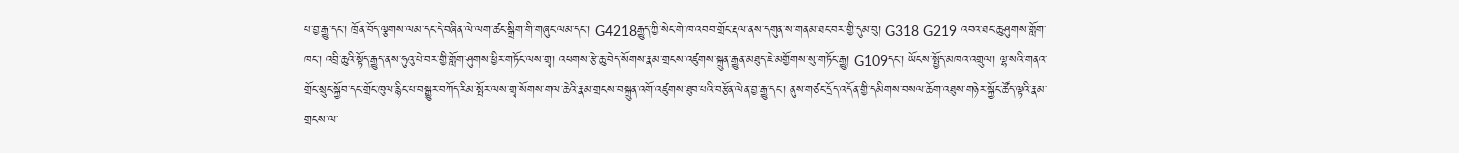པ་བྱ་རྒྱུ་དང་། ཁྲོན་བོད་ལྕགས་ལམ་དང་དེ་བཞིན་ལེ་ལག་ཚང་སྒྲིག་གི་གཞུང་ལམ་དང་། G4218རྒྱུད་ཀྱི་སེང་གེ་ཁ་འབབ་གྲོང་རྡལ་ནས་དགུན་ས་གནམ་ཐང་བར་གྱི་དུམ་བུ། G318 G219 འབའ་ཐང་ཆུ་ཤུགས་གློག་ཁང་། འབྲི་ཆུའི་སྟོད་རྒྱུད་ནས་ཧུའུ་པེ་བར་གྱི་གློག་ཤུགས་ཕྱིར་གཏོང་ལས་གྲྭ། འཕགས་རྩེ་ཆུ་བེད་སོགས་རྣམ་གྲངས་འཛུགས་སྐྲུན་རྒྱུན་མཐུད་ཇེ་མགྱོགས་སུ་གཏོང་རྒྱུ། G109དང་། ཡོངས་སྤྱོད་མཁའ་འགྲུལ། ལྷ་སའི་གནའ་གྲོང་སྲུང་སྐྱོབ་དང་གྲོང་ཁུལ་རྙིང་པ་བསྒྱུར་བཀོད་རིམ་སྤོར་ལས་གྲྭ་སོགས་གལ་ཆེའི་རྣམ་གྲངས་བསྐྲུན་འགོ་འཛུགས་ཐུབ་པའི་བརྩོན་ལེན་བྱ་རྒྱུ་དང་། ནུས་གཙང་དྲོད་འདོན་གྱི་དམིགས་བསལ་ཆོག་འཐུས་གཉེར་སྐྱོང་ཚོད་ལྟའི་རྣམ་གྲངས་ལ་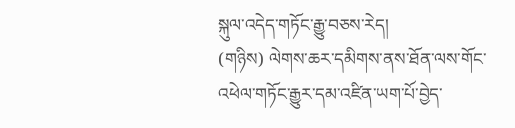སྐུལ་འདེད་གཏོང་རྒྱུ་བཅས་རེད།
(གཉིས) ལེགས་ཆར་དམིགས་ནས་ཐོན་ལས་གོང་འཕེལ་གཏོང་རྒྱུར་དམ་འཛིན་ཡག་པོ་བྱེད་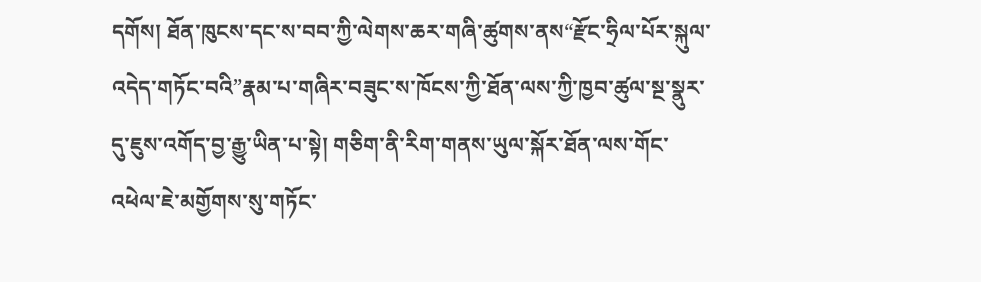དགོས། ཐོན་ཁུངས་དང་ས་བབ་ཀྱི་ལེགས་ཆར་གཞི་ཚུགས་ནས“རྫོང་ཧྲིལ་པོར་སྐུལ་འདེད་གཏོང་བའི”རྣམ་པ་གཞིར་བཟུང་ས་ཁོངས་ཀྱི་ཐོན་ལས་ཀྱི་ཁྱབ་ཚུལ་སྔ་སྣུར་དུ་ཇུས་འགོད་བྱ་རྒྱུ་ཡིན་པ་སྟེ། གཅིག་ནི་རིག་གནས་ཡུལ་སྐོར་ཐོན་ལས་གོང་འཕེལ་ཇེ་མགྱོགས་སུ་གཏོང་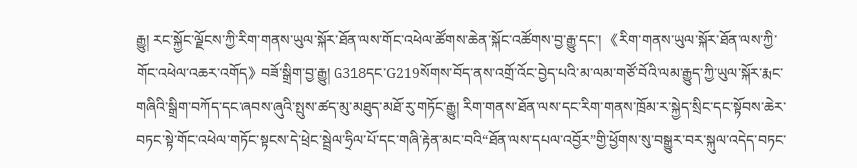རྒྱུ། རང་སྐྱོང་ལྗོངས་ཀྱི་རིག་གནས་ཡུལ་སྐོར་ཐོན་ལས་གོང་འཕེལ་ཚོགས་ཆེན་སྐོང་འཚོགས་བྱ་རྒྱུ་དང་། 《རིག་གནས་ཡུལ་སྐོར་ཐོན་ལས་ཀྱི་གོང་འཕེལ་འཆར་འགོད》བཟོ་སྒྲིག་བྱ་རྒྱུ། G318དང་G219སོགས་བོད་ནས་འགྲོ་འོང་བྱེད་པའི་མ་ལམ་གཙོ་བོའི་ལམ་རྒྱུད་ཀྱི་ཡུལ་སྐོར་རྨང་གཞིའི་སྒྲིག་བཀོད་དང་ཞབས་ཞུའི་སྤུས་ཚད་མུ་མཐུད་མཐོ་རུ་གཏོང་རྒྱུ། རིག་གནས་ཐོན་ལས་དང་རིག་གནས་ཁྲོམ་ར་སྐྱེད་སྲིང་དང་སྟོབས་ཆེར་བཏང་སྟེ་གོང་འཕེལ་གཏོང་སྟངས་དེ་ཕྲེང་སྦྲེལ་ཧྲིལ་པོ་དང་གཞི་རྟེན་མང་བའི“ཐོན་ལས་དཔལ་འབྱོར”གྱི་ཕྱོགས་སུ་བསྒྱུར་བར་སྐུལ་འདེད་བཏང་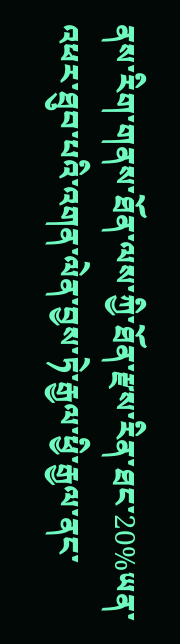ནས་རིག་གནས་ཐོན་ལས་ཀྱི་ཐོན་རྫས་རིན་ཐང་20%ཡན་འཕར་ཐུབ་པའི་འགན་ལེན་བྱས་ཏེ་རྒྱལ་ཕྱི་རྒྱལ་ནང་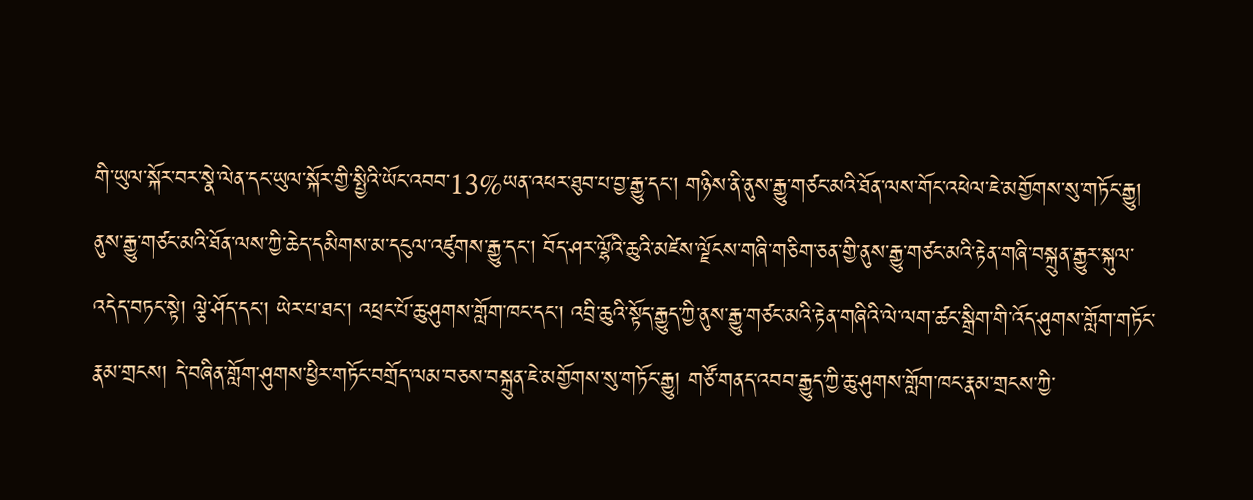གི་ཡུལ་སྐོར་བར་སྣེ་ལེན་དང་ཡུལ་སྐོར་གྱི་སྤྱིའི་ཡོང་འབབ་13%ཡན་འཕར་ཐུབ་པ་བྱ་རྒྱུ་དང་། གཉིས་ནི་ནུས་རྒྱུ་གཙང་མའི་ཐོན་ལས་གོང་འཕེལ་ཇེ་མགྱོགས་སུ་གཏོང་རྒྱུ། ནུས་རྒྱུ་གཙང་མའི་ཐོན་ལས་ཀྱི་ཆེད་དམིགས་མ་དངུལ་འཛུགས་རྒྱུ་དང་། བོད་ཤར་ལྷོའི་ཆུའི་མཛེས་ལྗོངས་གཞི་གཅིག་ཅན་གྱི་ནུས་རྒྱུ་གཙང་མའི་རྟེན་གཞི་བསྐྲུན་རྒྱུར་སྐུལ་འདེད་བཏང་སྟེ། ལྕེ་ཤོད་དང་། ཡེར་པ་ཐང་། འཕྲང་པོ་ཆུ་ཤུགས་གློག་ཁང་དང་། འབྲི་ཆུའི་སྟོད་རྒྱུད་ཀྱི་ནུས་རྒྱུ་གཙང་མའི་རྟེན་གཞིའི་ལེ་ལག་ཚང་སྒྲིག་གི་འོད་ཤུགས་གློག་གཏོང་རྣམ་གྲངས། དེ་བཞིན་གློག་ཤུགས་ཕྱིར་གཏོང་བགྲོད་ལམ་བཅས་བསྐྲུན་ཇེ་མགྱོགས་སུ་གཏོང་རྒྱུ། གཙོ་གནད་འབབ་རྒྱུད་ཀྱི་ཆུ་ཤུགས་གློག་ཁང་རྣམ་གྲངས་ཀྱི་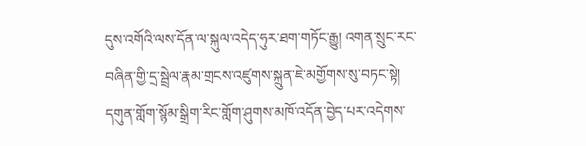དུས་འགོའི་ལས་དོན་ལ་སྐུལ་འདེད་ཧུར་ཐག་གཏོང་རྒྱུ། འགན་སྲུང་རང་བཞིན་གྱི་དྲ་སྦྲེལ་རྣམ་གྲངས་འཛུགས་སྐྲུན་ཇེ་མགྱོགས་སུ་བཏང་སྟེ། དགུན་གློག་སྙོམ་སྒྲིག་རིང་གློག་ཤུགས་མཁོ་འདོན་བྱེད་པར་འདེགས་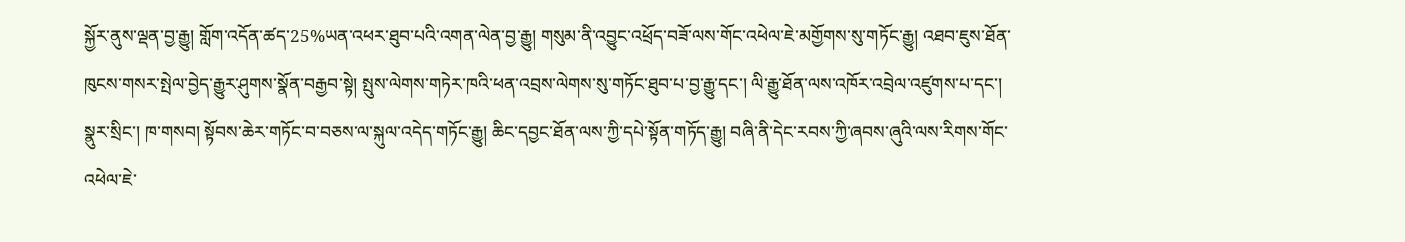སྐྱོར་ནུས་ལྡན་བྱ་རྒྱུ། གློག་འདོན་ཚད་25%ཡན་འཕར་ཐུབ་པའི་འགན་ལེན་བྱ་རྒྱུ། གསུམ་ནི་འབྱུང་འཕྲོད་བཟོ་ལས་གོང་འཕེལ་ཇེ་མགྱོགས་སུ་གཏོང་རྒྱུ། འཐབ་ཇུས་ཐོན་ཁུངས་གསར་སྤེལ་བྱེད་རྒྱུར་ཤུགས་སྣོན་བརྒྱབ་སྟེ། སྤུས་ལེགས་གཏེར་ཁའི་ཕན་འབྲས་ལེགས་སུ་གཏོང་ཐུབ་པ་བྱ་རྒྱུ་དང་། ལི་རྒྱུ་ཐོན་ལས་འཁོར་འབྲེལ་འཛུགས་པ་དང་། སྣུར་སྲིང་། ཁ་གསབ། སྟོབས་ཆེར་གཏོང་བ་བཅས་ལ་སྐུལ་འདེད་གཏོང་རྒྱུ། ཆིང་དབྱང་ཐོན་ལས་ཀྱི་དཔེ་སྟོན་གཏོད་རྒྱུ། བཞི་ནི་དེང་རབས་ཀྱི་ཞབས་ཞུའི་ལས་རིགས་གོང་འཕེལ་ཇེ་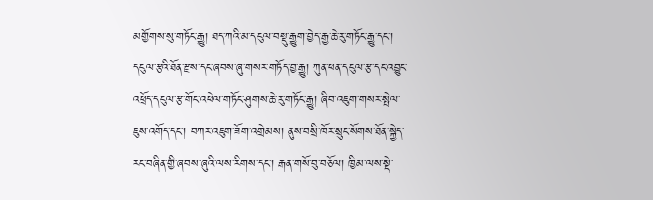མགྱོགས་སུ་གཏོང་རྒྱུ། ཐད་ཀའི་མ་དངུལ་བསྡུ་རྒྱུག་བྱེད་རྒྱ་ཆེ་རུ་གཏོང་རྒྱུ་དང་། དངུལ་རྩའི་ཐོན་རྫས་དང་ཞབས་ཞུ་གསར་གཏོད་བྱ་རྒྱུ། ཀུན་ཕན་དངུལ་རྩ་དང་འབྱུང་འཕྲོད་དངུལ་རྩ་གོང་འཕེལ་གཏོང་ཤུགས་ཆེ་རུ་གཏོང་རྒྱུ། ཞིབ་འཇུག་གསར་སྤེལ་ཇུས་འགོད་དང་། བཀར་འཇུག་ཟོག་འགྲེམས། ནུས་བསྲི་ཁོར་སྲུང་སོགས་ཐོན་སྐྱེད་རང་བཞིན་གྱི་ཞབས་ཞུའི་ལས་རིགས་དང་། རྒན་གསོ་བུ་བཅོལ། ཁྱིམ་ལས་སྡེ་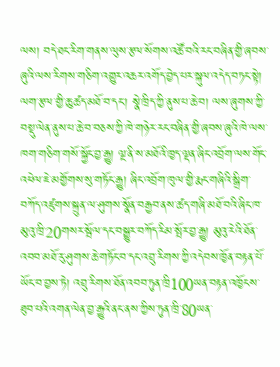ལས། བདེ་ཐང་རིག་གནས་ལུས་རྩལ་སོགས་འཚོ་བའི་རང་བཞིན་གྱི་ཞབས་ཞུའི་ལས་རིགས་གཅིག་འགྱུར་འཆར་འགོད་བྱེད་པར་སྐུལ་འདེད་བཏང་སྟེ། ལག་རྩལ་གྱི་ཆུ་ཚད་མཐོ་བ་དང་། སྣེ་ཁྲིད་ཀྱི་ནུས་པ་ཆེ་བ། ལས་ཞུགས་ཀྱི་བསྡུ་ལེན་ནུས་པ་ཆེ་བ་བཅས་ཀྱི་ཁེ་གཉེར་རང་བཞིན་གྱི་ཞབས་ཞུའི་ཁེ་ལས་ཁག་གཅིག་གསོ་སྐྱོང་བྱ་རྒྱུ། ལྔ་ནི་ས་མཐོའི་ཁྱད་ལྡན་ཞིང་འབྲོག་ལས་གོང་འཕེལ་ཇེ་མགྱོགས་སུ་གཏོང་རྒྱུ། ཞིང་འབྲོག་ཁུལ་གྱི་རྨང་གཞིའི་སྒྲིག་བཀོད་འཛུགས་སྐྲུན་ལ་ཤུགས་སྣོན་བརྒྱབ་ནས་ཚད་གཞི་མཐོ་བའི་ཞིང་ཁ་མུའུ་ཁྲི་20གསར་སྦོལ་དང་བསྒྱུར་བཀོད་རིམ་སྤོར་བྱ་རྒྱུ། མུའུ་རེའི་ཐོན་འབབ་མཐོ་རུ་ཤུགས་ཆེ་གཏོང་བ་དང་འབྲུ་རིགས་ཀྱི་འདེབས་ཁྱོན་བརྟན་པོ་ཡོང་བ་བྱས་ཏེ། འབྲུ་རིགས་ཐོན་འབབ་ཏུན་ཁྲི100ཡན་བརྟན་འཁྱོངས་ཐུབ་པའི་འགན་ལེན་བྱ་རྒྱུའི་ནང་ནས་ཀྱིས་ཏུན་ཁྲི་80ཡན་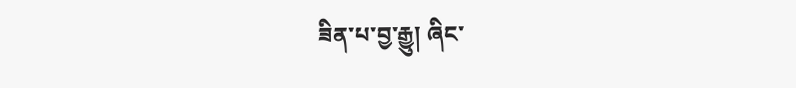ཟིན་པ་བྱ་རྒྱུ། ཞིང་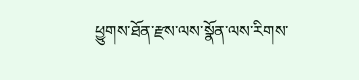ཕྱུགས་ཐོན་རྫས་ལས་སྣོན་ལས་རིགས་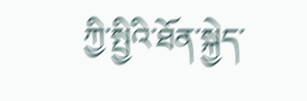ཀྱི་སྤྱིའི་ཐོན་སྐྱེད་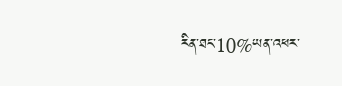རིན་ཐང་10%ཡན་འཕར་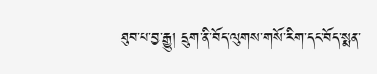ཐུབ་པ་བྱ་རྒྱུ། དྲུག་ནི་བོད་ལུགས་གསོ་རིག་དང་བོད་སྨན་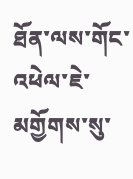ཐོན་ལས་གོང་འཕེལ་ཇེ་མགྱོགས་སུ་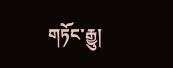གཏོང་རྒྱུ།